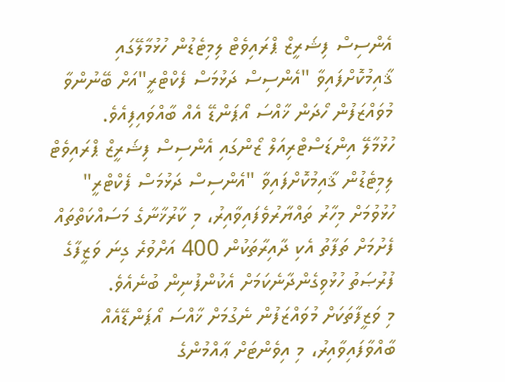އެންސިސް ފިޝަރީޒް ޕްރައިވެޓް ލިމިޓެޑުން ހުޅުމާލޭގައި ޤާއިމުކޮށްފައިވާ "އެންސިސް ދަޅުމަސް ފެކްޓްރީ"އަށް ބޭނުންވާ މުވައްޒަފުން ހޯދަން ޚާއްސަ އޯޕަންޑޭ އެއް ބާއްވައިފިއެވެ.
ހުޅުމާލޭ އިންޑަސްޓްރިއަލް ޒޯންގައި އެންސިސް ފިޝަރީޒް ޕްރައިވެޓް ލިމިޓެޑުން ޤާއިމުކޮށްފައިވާ "އެންސިސް ދަޅުމަސް ފެކްޓްރީ" ހުޅުވުމަށް މިހާރު ތައްޔާރުވެފައިވާއިރު، މި ކާރުޚާނާގެ މަސައްކަތްތައް ފެށުމަށް ތަފާތު އެކި ދާއިރާތަކުން 400 އަށްވުރެ ގިނަ ވަޒީފާގެ ފުރުޞަތު ހުޅުވިގެންދާނެކަމަށް އެކުންފުނިން ބުނެއެވެ.
މި ވަޒީފާތަކަށް މުވައްޒަފުން ނެގުމަށް ޚާއްސަ އޯޕަންޑޭއެއް ބާއްވާފައިވާއިރު، މި އިވެންޓަށް ޢާއްމުންގެ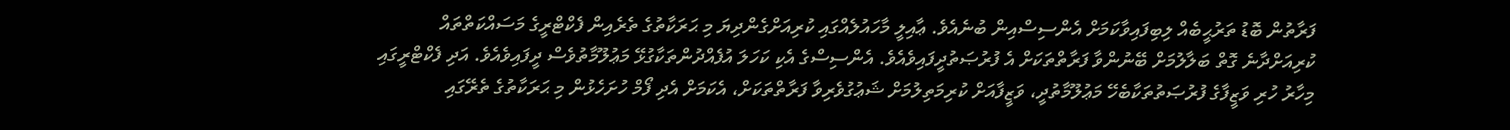ފަރާތުން ބޮޑު ތަރުޙީބެއް ލިބިފައިވާކަމަށް އެންސިސްއިން ބުނެއެވެ. ޢާއިލީ މާހައުލެއްގައި ކުރިއަށްގެންދިޔަ މި ޙަރަކާތުގެ ތެރެއިން ފެކްޓްރީގެ މަސައްކަތްތައް ކުރިއަށްދާނެ ގޮތް ބަލާލުމަށް ބޭނުންވާ ފަރާތްތަކަށް އެ ފުރުޞަތުދީފައިވެއެވެ. އެންސިސްގެ އެކި ކަހަލަ އުފެއްދުންތަކާގުޅޭ މަޢުލޫމާތުވެސް ދީފައިވެއެވެ. އަދި ފެކްޓްރީގައި މިހާރު ހުރި ވަޒީފާގެ ފުރުޞަތުތަކާބެހޭ މަޢުލޫމާތުދީ، ވަޒީފާއަށް ކުރިމަތިލުމަށް ޝަޢުގުވެރިވާ ފަރާތްތަކަށް، އެކަމަށް އެދި ފޯމް ހުށަހެޅުން މި ޙަރަކާތުގެ ތެރޭގައި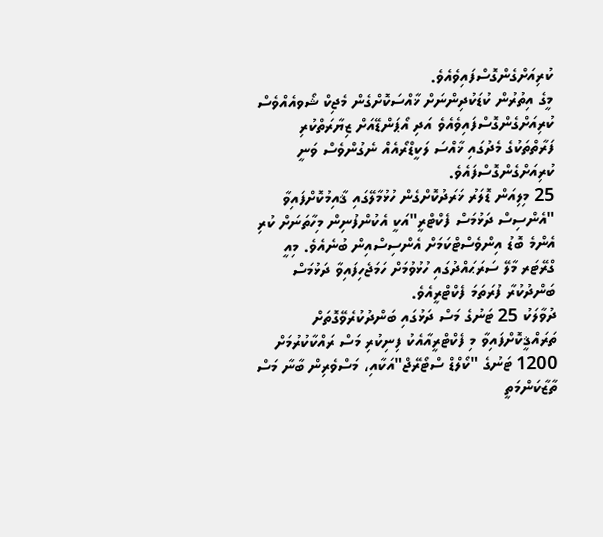ކުރިއަށްގެންގޮސްފައިވެއެވެ.
މީގެ އިތުރުން ކުޑަކުދިންނަށް ޚާއްސަކޮށްގެން މެޖިކް ޝޯވއެއްވެސް ކުރިއަށްގެންގޮސްފައިވެއެވެ އަދި އޯޕަންޑޭއަށް ޒިޔާރަތްކުރި ފަރާތްތަކުގެ މެދުގައި ޚާއްސަ ލަކީޑްރޯއެއް ނެގުންވެސް ވަނީ ކުރިއަށްގެންގޮސްފައެވެ.
25 މިލިއަން ޑޮލަރު ޚަރަދުކޮށްގެން ހުޅުމާލޭގައި ޤާއިމުކޮށްފައިވާ "އެންސިސް ދަޅުމަސް ފެކްޓްރީ"އަކީ އެކުންފުނިން މިހާތަނަށް ކުރި އެންމެ ބޮޑު އިންވެސްޓްކަމަށް އެންސިސްއިން ބުނެއެވެ. މިއީ ގްރޭޓަރ މާލޭ ސަރަޙައްދުގައި ހުޅުވުމަށް ހަމަޖެހިފައިވާ ދަޅުމަސް ބަންދުކުރާ ފުރަތަމަ ފެކްޓްރީއެވެ.
ދުވާލަކު 25 ޓަނުގެ މަސް ދަޅުގައި ބަންދުކުރެވޭގޮތަށް ތަރައްޤީކޮށްފައިވާ މި ފެކްޓްރީއާއެކު ފިނިކުރި މަސް ރައްކާކުރުމަށް 1200 ޓަނުގެ "ކޯލްޑް ސްޓޯރޭޖް"އަކާއި، މަސްވެރިން ބާނާ މަސް ތާޒާކަންމަތީ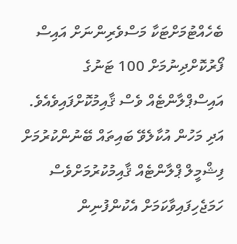ބެހެއްޓުމަށްޓަކާ މަސްވެރިންނަށް އައިސް ފޯރުކޮށްދިނުމަށް 100 ޓަނުގެ އައިސްޕްލާންޓެއް ވެސް ޤާއިމުކޮށްފައިވެއެވެ. އަދި މަހުން އުކާލެވޭ ބައިތައް ބޭނުންކުރުމަށް ފިޝްމީލް ޕްލާންޓެއް ޤާއިމުކުރުމަށްވެސް ހަމަޖެހިފައިވާކަމަށް އެކުންފުނިން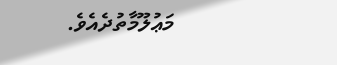މަޢުލޫމާތުދެއެވެ.